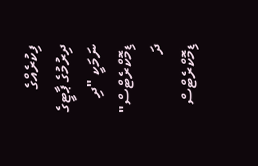ފިކުރެއްގެ ދިރުމުގެ ޕާޓީގެ ނަމަކީ "ދި ޑިމޮކްރެޓްސް"
ދަ ޑިމޮކްރެޓްސް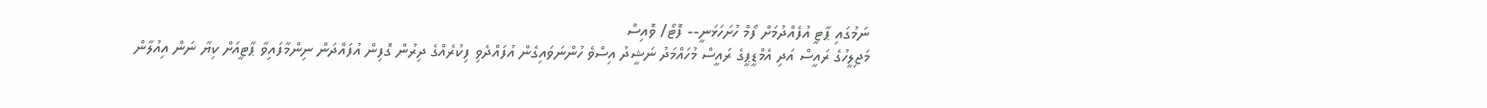ނަމުގައި ޕާޓީ އުފެއްދުމަށް ފޯމް ހުށަހަޅަނީ-- ފޮޓޯ/ ވޮއިސް
މަޖިލީހުގެ ރައީސް އަދި އެމްޑީޕީގެ ރައީސް މުހައްމަދު ނަޝީދު އިސްވެ ހުންނަވައިގެން އުފައްދެވި ފިކުރެއްގެ ދިރުން ގޮފިން އުފައްދަން ނިންމާފައިވާ ޕާޓީއަށް ކިޔާ ނަން އިއުލާން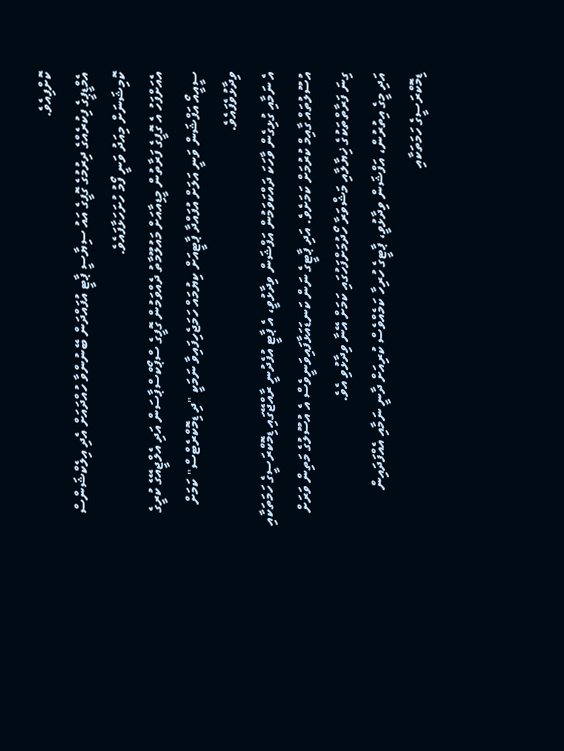ކޮށްފިއެވެ.
އެމްޑީޕީގެ ފިކުރެއްގެ ދިރުމުގެ ގޮފީގެ އައު ސިޔާސީ ޕާޓީ އުފައްދަން ބޭނުންވާ ހުއްދައަށް އެދި އިލެކްޝަންސް ކޮމިޝަނަށް މިއަދު ވަނީ ފޯމު ހުށަހަޅާފައެވެ.
އެއަށްފަހު އެ ގޮފީގެ ފަރާތުން މީޑިއާއަށް މައުލޫމާތު ދެއްވަމުން ގޮފީގެ ސްޕޯކްސްޕާސަން އަދި އެލްޖީއޭގެ ކުރީގެ ސީއީއޯ އަފްޝަން ވަނީ އަލަށް އުފައްދާ ޕާޓީއަށް ކިޔުމައް ހަމަޖެހިފައިވާ ނަމަކީ "ދި ޑިމޮކްރެޓްސް" ކަމަށް ވިދާޅުވެފައެވެ.
އެ ނަމާއި ގުޅިގެން ވާހަކަ ދައްކަވަމުން އަފްޝަން ވިދާޅުވީ، އެ ޕާޓީ އުފެދުނީ ރާއްޖޭގައި ޑިމޮކްރަސީގެ ހަމަތަކާއި އުސޫލުތައް ގާއިމް ކުރުމަށް ކަމަށެވެ. އަދި ޕާޓީގެ ނަން ކަނޑައަޅާފައިވަނީވެސް އެ އުސޫލުގެ މަތިން ވަރަށް ގިނަ ފަރާތްތަކުގެ ޚިޔާލާއި މަޝްވަރާ ހޯދުމަށްފަހުގައި ކަމަށް އޭނާ ވިދާޅުވި އެވެ.
އަދި މީގެ އިތުރުން، އަފްޝަން ވިދާޅުވީ، ޕާޓީގެ ހުރިހާ ކަމެއްވެސް ކުރިއަށް ދާނީ ނަމާއި އެއްފަދައިން ޑިމޮކްރަސީގެ ހަމަތަކާއި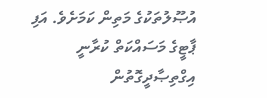އުޞޫލުތަކުގެ މަތިން ކަމަށެވެ. އަފި ޕާޓީގެ މަސައްކަތް ކުރާނީ އިގްތިޞާދީގޮތުން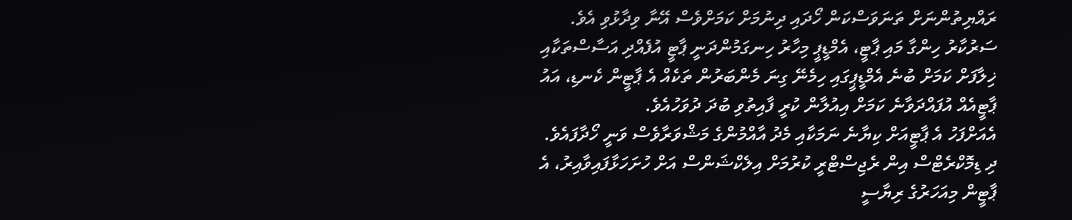ރައްޔިތުންނަށް ތަނަވަސްކަން ހޯދައި ދިނުމަށް ކަމަށްވެސް އޭނާ ވިދާޅުވި އެވެ.
ސަރުކާރު ހިންގާ މައި ޕާޓީ، އެމްޑީޕީ މިހާރު ހިނގަމުންދަނީ ޕާޓީ އުފެއްދި އަސާސްތަކާއި ޚިލާފަށް ކަމަށް ބުނެ އެމްޑީޕީގައި ހިމެނޭ ގިނަ މެންބަރުން ތަކެއް އެ ޕާޓީން ކެނޑި، އައު ޕާޓީއެއް އުފައްދަވާނެ ކަމަށް އިއުލާން ކުރީ ފާއިތުވި ބުދަ ދުވަހުއެވެ.
އެއަށްފަހު އެ ޕާޓީއަށް ކިޔާނެ ނަމަކާއި މެދު އާއްމުންގެ މަޝްވަރާވެސް ވަނީ ހޯދާފައެވެ.
ދި ޑިމޮކްރެޓްސް އިން ރެޖިސްޓްރީ ކުރުމަށް އިލެކްޝަންސް އަށް ހުށަހަޅާފައިވާއިރު، އެ ޕާޓީން މިއަހަރުގެ ރިޔާސީ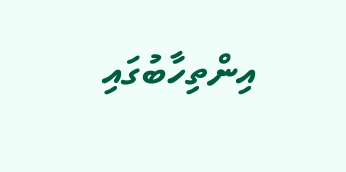އިންތިހާބުގައި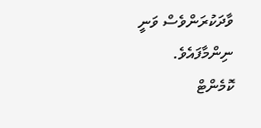ވާދަކުރަންވެސް ވަނީ ނިންމާފައެވެ.
ކޮމެންޓް